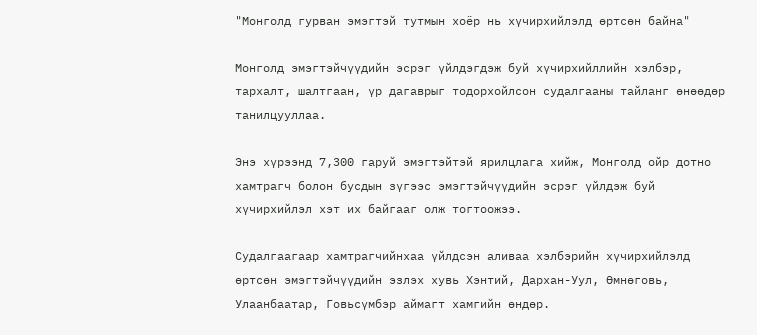"Монголд гурван эмэгтэй тутмын хоёр нь хүчирхийлэлд өртсөн байна"

Монголд эмэгтэйчүүдийн эсрэг үйлдэгдэж буй хүчирхийллийн хэлбэр, тархалт, шалтгаан, үр дагаврыг тодорхойлсон судалгааны тайланг өнөөдөр танилцууллаа.

Энэ хүрээнд 7,300 гаруй эмэгтэйтэй ярилцлага хийж, Монголд ойр дотно хамтрагч болон бусдын зүгээс эмэгтэйчүүдийн эсрэг үйлдэж буй хүчирхийлэл хэт их байгааг олж тогтоожээ.

Судалгаагаар хамтрагчийнхаа үйлдсэн аливаа хэлбэрийн хүчирхийлэлд өртсөн эмэгтэйчүүдийн эзлэх хувь Хэнтий, Дархан-Уул, Өмнөговь, Улаанбаатар, Говьсүмбэр аймагт хамгийн өндөр.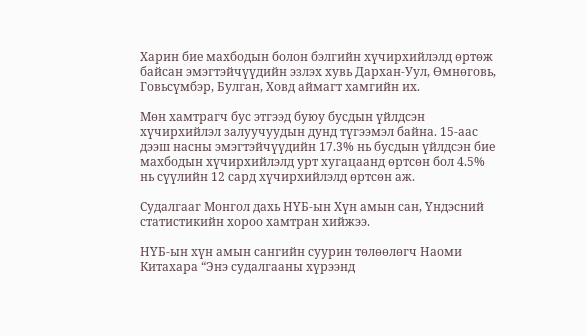Харин бие махбодын болон бэлгийн хүчирхийлэлд өртөж байсан эмэгтэйчүүдийн эзлэх хувь Дархан-Уул, Өмнөговь, Говьсүмбэр, Булган, Ховд аймагт хамгийн их.

Мөн хамтрагч бус этгээд буюу бусдын үйлдсэн хүчирхийлэл залуучуудын дунд түгээмэл байна. 15-аас дээш насны эмэгтэйчүүдийн 17.3% нь бусдын үйлдсэн бие махбодын хүчирхийлэлд урт хугацаанд өртсөн бол 4.5% нь сүүлийн 12 сард хүчирхийлэлд өртсөн аж.

Судалгааг Монгол дахь НҮБ-ын Хүн амын сан, Үндэсний статистикийн хороо хамтран хийжээ.

НҮБ-ын хүн амын сангийн суурин төлөөлөгч Наоми Китахара “Энэ судалгааны хүрээнд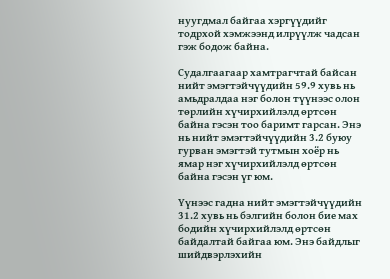нуугдмал байгаа хэргүүдийг тодрхой хэмжээнд илрүүлж чадсан гэж бодож байна.

Судалгаагаар хамтрагчтай байсан нийт эмэгтэйчүүдийн 59.9 хувь нь амьдралдаа нэг болон түүнээс олон төрлийн хүчирхийлэлд өртсөн байна гэсэн тоо баримт гарсан. Энэ нь нийт эмэгтэйчүүдийн 3.2 буюу гурван эмэгтэй тутмын хоёр нь ямар нэг хүчирхийлэлд өртсөн байна гэсэн үг юм.

Үүнээс гадна нийт эмэгтэйчүүдийн 31.2 хувь нь бэлгийн болон бие мах бодийн хүчирхийлэлд өртсөн байдалтай байгаа юм. Энэ байдлыг шийдвэрлэхийн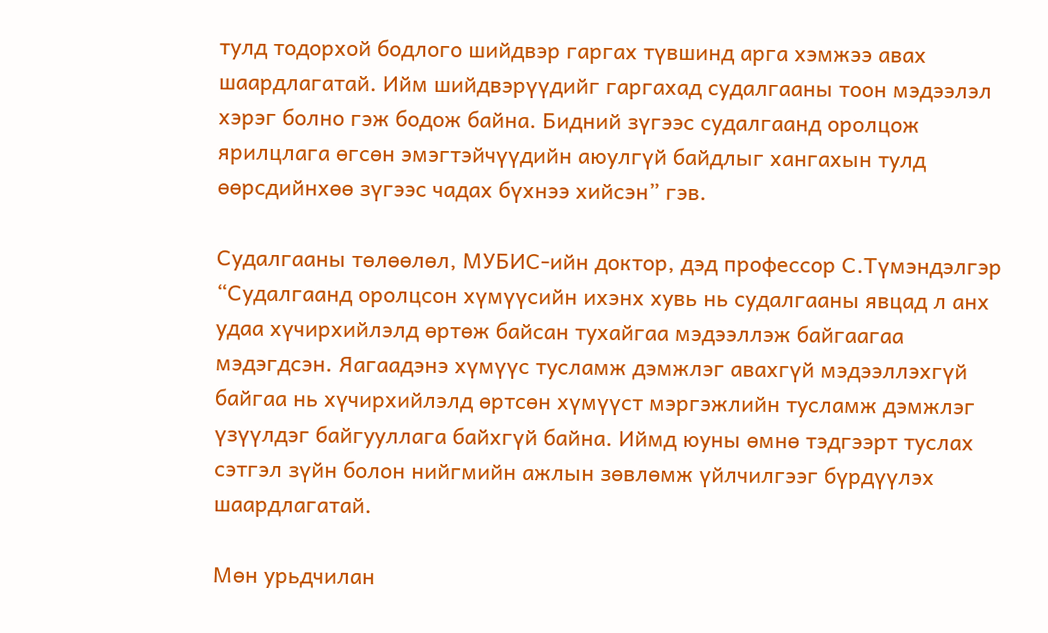тулд тодорхой бодлого шийдвэр гаргах түвшинд арга хэмжээ авах шаардлагатай. Ийм шийдвэрүүдийг гаргахад судалгааны тоон мэдээлэл хэрэг болно гэж бодож байна. Бидний зүгээс судалгаанд оролцож ярилцлага өгсөн эмэгтэйчүүдийн аюулгүй байдлыг хангахын тулд өөрсдийнхөө зүгээс чадах бүхнээ хийсэн” гэв.

Судалгааны төлөөлөл, МУБИС-ийн доктор, дэд профессор С.Түмэндэлгэр “Судалгаанд оролцсон хүмүүсийн ихэнх хувь нь судалгааны явцад л анх удаа хүчирхийлэлд өртөж байсан тухайгаа мэдээллэж байгаагаа мэдэгдсэн. Яагаадэнэ хүмүүс тусламж дэмжлэг авахгүй мэдээллэхгүй байгаа нь хүчирхийлэлд өртсөн хүмүүст мэргэжлийн тусламж дэмжлэг үзүүлдэг байгууллага байхгүй байна. Иймд юуны өмнө тэдгээрт туслах сэтгэл зүйн болон нийгмийн ажлын зөвлөмж үйлчилгээг бүрдүүлэх шаардлагатай.

Мөн урьдчилан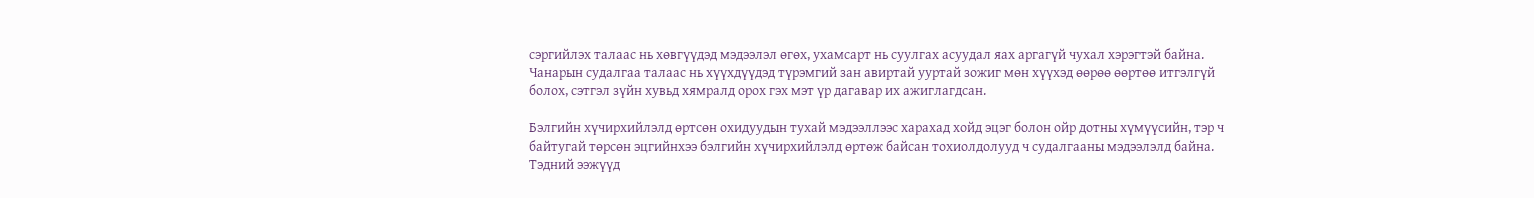сэргийлэх талаас нь хөвгүүдэд мэдээлэл өгөх, ухамсарт нь суулгах асуудал яах аргагүй чухал хэрэгтэй байна. Чанарын судалгаа талаас нь хүүхдүүдэд түрэмгий зан авиртай ууртай зожиг мөн хүүхэд өөрөө өөртөө итгэлгүй болох, сэтгэл зүйн хувьд хямралд орох гэх мэт үр дагавар их ажиглагдсан.

Бэлгийн хүчирхийлэлд өртсөн охидуудын тухай мэдээллээс харахад хойд эцэг болон ойр дотны хүмүүсийн, тэр ч байтугай төрсөн эцгийнхээ бэлгийн хүчирхийлэлд өртөж байсан тохиолдолууд ч судалгааны мэдээлэлд байна. Тэдний ээжүүд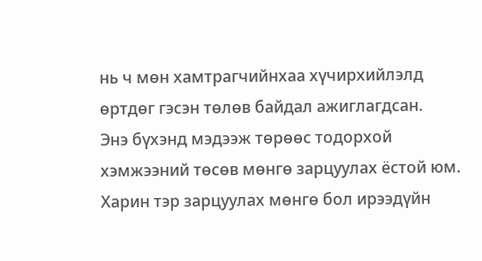нь ч мөн хамтрагчийнхаа хүчирхийлэлд өртдөг гэсэн төлөв байдал ажиглагдсан.
Энэ бүхэнд мэдээж төрөөс тодорхой хэмжээний төсөв мөнгө зарцуулах ёстой юм. Харин тэр зарцуулах мөнгө бол ирээдүйн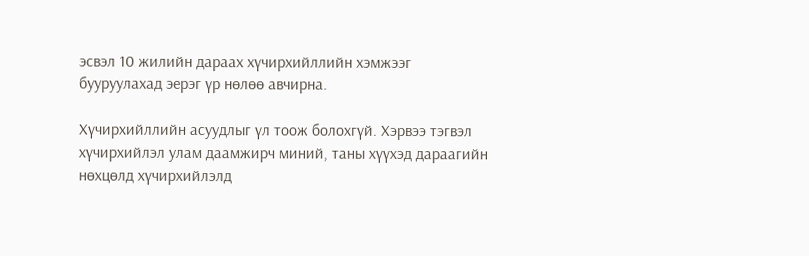эсвэл 10 жилийн дараах хүчирхийллийн хэмжээг бууруулахад эерэг үр нөлөө авчирна.

Хүчирхийллийн асуудлыг үл тоож болохгүй. Хэрвээ тэгвэл хүчирхийлэл улам даамжирч миний, таны хүүхэд дараагийн нөхцөлд хүчирхийлэлд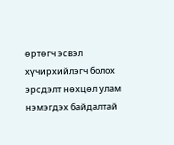өртөгч эсвэл хүчирхийлэгч болох эрсдэлт нөхцөл улам нэмэгдэх байдалтай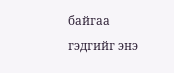байгаа гэдгийг энэ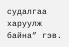судалгаа харуулж байна” гэв.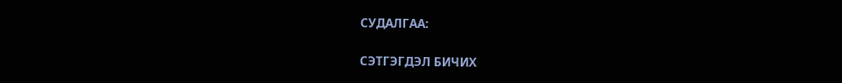СУДАЛГАА:

СЭТГЭГДЭЛ БИЧИХ